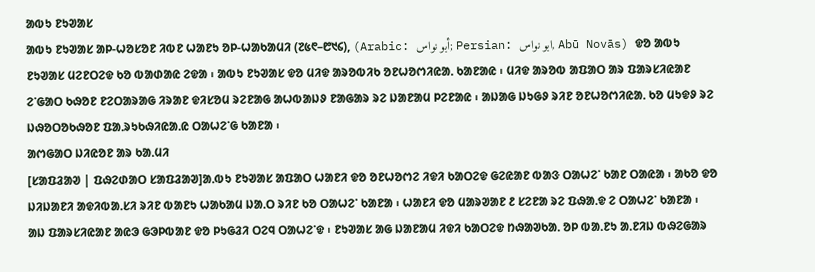ᱟᱵᱩ ᱱᱩᱣᱟᱥ
ᱟᱵᱩ ᱱᱩᱣᱟᱥ ᱟᱞ-ᱦᱚᱥᱚᱱ ᱤᱵᱱ ᱦᱟᱱᱩ ᱚᱞ-ᱦᱟᱠᱟᱢᱤ (᱗᱕᱖–᱘᱑᱔), (Arabic: أبو نواس; Persian: ابو نواس, Abū Novās) ᱫᱚ ᱟᱵᱩ ᱱᱩᱣᱟᱥ ᱢᱮᱱᱛᱮᱫ ᱠᱚ ᱵᱟᱰᱟᱭ ᱮᱫᱟ ᱾ ᱟᱵᱩ ᱱᱩᱣᱟᱥ ᱫᱚ ᱢᱤᱫ ᱟᱨᱚᱵᱤᱠ ᱚᱱᱦᱚᱬᱤᱭᱟᱹ ᱠᱟᱱᱟᱭ ᱾ ᱢᱤᱫ ᱟᱨᱚᱵ ᱟᱯᱟᱛ ᱟᱨ ᱯᱟᱨᱥᱤᱭᱟᱱ ᱮᱸᱜᱟᱛ ᱠᱷᱚᱱ ᱱᱮᱛᱟᱨᱟᱜ ᱤᱨᱟᱱ ᱫᱤᱥᱚᱢ ᱨᱮᱱᱟᱜ ᱟᱦᱵᱟᱡᱽ ᱱᱟᱜᱟᱨ ᱨᱮ ᱡᱟᱱᱟᱢ ᱞᱮᱱᱟᱭ ᱾ ᱟᱡᱟᱜ ᱡᱩᱜᱽ ᱨᱤᱱ ᱚᱱᱦᱚᱬᱤᱭᱟᱹ ᱠᱚ ᱢᱩᱫᱽ ᱨᱮ ᱡᱷᱚᱛᱚᱠᱷᱚᱱ ᱯᱟᱹᱨᱩᱠᱷᱤᱭᱟᱹᱭ ᱛᱟᱦᱮᱸᱜ ᱠᱟᱱᱟ ᱾
ᱟᱬᱜᱟᱛ ᱡᱤᱭᱚᱱ ᱟᱨ ᱠᱟᱹᱢᱤ
[ᱥᱟᱯᱲᱟᱣ | ᱯᱷᱮᱰᱟᱛ ᱥᱟᱯᱲᱟᱣ]ᱟᱹᱵᱩ ᱱᱩᱣᱟᱥ ᱟᱯᱟᱛ ᱦᱟᱱᱤ ᱫᱚ ᱚᱱᱦᱚᱬᱮ ᱤᱫᱤ ᱠᱟᱛᱮᱫ ᱜᱮᱭᱟᱱ ᱵᱟᱝ ᱛᱟᱦᱮᱸ ᱠᱟᱱ ᱛᱟᱭᱟ ᱾ ᱟᱠᱚ ᱫᱚ ᱡᱤᱡᱟᱱᱤ ᱟᱫᱤᱵᱟᱹᱥᱤ ᱨᱤᱱ ᱵᱟᱱᱩ ᱦᱟᱠᱟᱢ ᱡᱟᱹᱛ ᱨᱤᱱ ᱠᱚ ᱛᱟᱦᱮᱸ ᱠᱟᱱᱟ ᱾ ᱦᱟᱱᱤ ᱫᱚ ᱢᱟᱨᱣᱟᱱ ᱒ ᱥᱮᱱᱟ ᱨᱮ ᱯᱷᱟᱹᱫ ᱮ ᱛᱟᱦᱮᱸ ᱠᱟᱱᱟ ᱾ ᱟᱡ ᱯᱟᱨᱥᱤᱭᱟᱱ ᱟᱭᱳ ᱜᱳᱞᱵᱟᱱ ᱫᱚ ᱞᱩᱜᱲᱤ ᱛᱮᱧ ᱛᱟᱦᱮᱸᱫ ᱾ ᱱᱩᱣᱟᱥ ᱟᱜ ᱡᱟᱱᱟᱢ ᱤᱫᱤ ᱠᱟᱛᱮᱫ ᱴᱷᱟᱣᱠᱟᱹ ᱚᱞ ᱵᱟᱹᱱᱩ ᱟᱹᱱᱤᱡ ᱵᱷᱮᱜᱟᱨ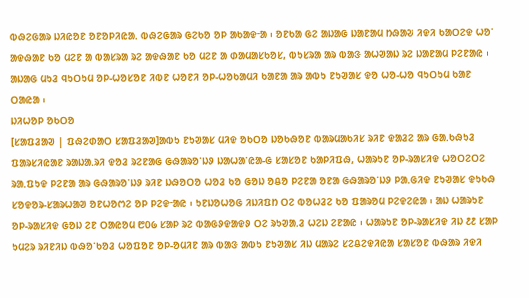ᱵᱷᱮᱜᱟᱨ ᱡᱤᱭᱚᱱ ᱚᱱᱚᱞᱤᱭᱟᱹ ᱵᱷᱮᱜᱟᱨ ᱜᱮᱠᱚ ᱚᱞ ᱟᱠᱟᱫᱼᱟ ᱾ ᱚᱱᱠᱟ ᱜᱮ ᱟᱡᱟᱜ ᱡᱟᱱᱟᱢ ᱴᱷᱟᱶ ᱤᱫᱤ ᱠᱟᱛᱮᱫ ᱦᱚᱸ ᱟᱫᱷᱟᱱ ᱠᱚ ᱢᱮᱱ ᱟ ᱵᱟᱥᱨᱟ ᱨᱮ ᱟᱫᱷᱟᱱ ᱠᱚ ᱢᱮᱱ ᱟ ᱰᱟᱢᱟᱥᱠᱚᱥ, ᱵᱩᱥᱨᱟ ᱟᱨ ᱵᱟᱝ ᱟᱦᱣᱟᱡ ᱨᱮ ᱡᱟᱱᱟᱢ ᱞᱮᱱᱟᱭ ᱾ ᱟᱡᱟᱜ ᱢᱩᱲ ᱧᱩᱛᱩᱢ ᱚᱞ-ᱦᱚᱥᱚᱱ ᱤᱵᱱ ᱦᱚᱱᱤ ᱚᱞ-ᱦᱚᱠᱟᱢᱤ ᱠᱟᱱᱟ ᱟᱨ ᱟᱵᱩ ᱱᱩᱣᱟᱥ ᱫᱚ ᱦᱚ-ᱦᱚ ᱧᱩᱛᱩᱢ ᱠᱟᱱ ᱛᱟᱭᱟ ᱾
ᱡᱤᱦᱚᱞ ᱚᱠᱛᱚ
[ᱥᱟᱯᱲᱟᱣ | ᱯᱷᱮᱰᱟᱛ ᱥᱟᱯᱲᱟᱣ]ᱟᱵᱩ ᱱᱩᱣᱟᱥ ᱢᱤᱫ ᱚᱠᱛᱚ ᱡᱚᱠᱷᱚᱱ ᱵᱟᱨᱢᱟᱠᱤᱥ ᱨᱤᱱ ᱫᱟᱲᱮ ᱟᱨ ᱜᱟᱹᱠᱷᱩᱲ ᱯᱟᱨᱥᱤᱭᱟᱱ ᱨᱟᱡᱟᱹᱨᱤ ᱫᱚᱲ ᱨᱮᱱᱟᱜ ᱜᱷᱟᱨᱚᱸᱡᱽ ᱡᱟᱦᱟᱸᱭᱟ-ᱜ ᱥᱟᱥᱚᱱ ᱠᱟᱞᱤᱯᱷ, ᱦᱟᱨᱩᱱ ᱚᱞ-ᱨᱟᱥᱤᱫ ᱦᱚᱛᱮᱛᱮ ᱨᱟᱹᱯᱩᱫ ᱞᱮᱱᱟ ᱟᱨ ᱜᱷᱟᱨᱚᱸᱡᱽ ᱨᱤᱱ ᱡᱷᱚᱛᱚ ᱦᱚᱲ ᱠᱚ ᱜᱚᱡ ᱚᱪᱚ ᱞᱮᱱᱟ ᱚᱱᱟ ᱜᱷᱟᱨᱚᱸᱡᱽ ᱞᱟᱹᱜᱤᱫ ᱱᱩᱣᱟᱥ ᱫᱩᱠᱷ ᱥᱚᱫᱚᱨ-ᱥᱟᱨᱦᱟᱣ ᱚᱱᱦᱚᱬᱮ ᱚᱞ ᱞᱮᱫᱼᱟᱭ ᱾ ᱩᱱᱡᱚᱦᱚᱜ ᱤᱡᱤᱯᱴ ᱛᱮ ᱵᱚᱦᱲᱮ ᱠᱚ ᱯᱟᱨᱚᱢ ᱞᱮᱫᱮᱭᱟ ᱾ ᱟᱡ ᱦᱟᱨᱩᱱ ᱚᱞ-ᱨᱟᱥᱤᱫ ᱜᱚᱡ ᱮᱱ ᱛᱟᱭᱚᱢ ᱘᱐᱙ ᱥᱟᱞ ᱨᱮ ᱵᱟᱜᱽᱫᱟᱫᱽ ᱛᱮ ᱨᱩᱣᱟᱹᱲ ᱦᱮᱡ ᱮᱱᱟᱭ ᱾ ᱦᱟᱨᱩᱱ ᱚᱞ-ᱨᱟᱥᱤᱫ ᱤᱡ ᱒᱒ ᱥᱟᱞ ᱩᱢᱮᱨ ᱨᱤᱱᱤᱡ ᱵᱷᱚᱸᱠᱚᱲ ᱦᱚᱯᱚᱱ ᱚᱞ-ᱚᱢᱤᱱ ᱟᱨ ᱵᱟᱝ ᱟᱵᱩ ᱱᱩᱣᱟᱥ ᱤᱡ ᱢᱟᱨᱮ ᱥᱮᱪᱮᱫᱤᱭᱟ ᱥᱟᱥᱚᱱ ᱵᱷᱟᱨ ᱤᱫᱤ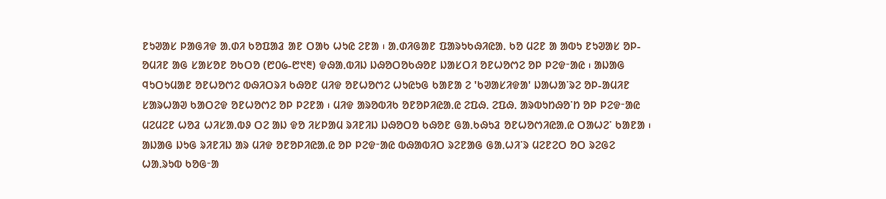ᱱᱩᱣᱟᱥ ᱞᱟᱜᱤᱫ ᱟᱹᱰᱤ ᱠᱚᱯᱟᱲ ᱟᱱ ᱛᱟᱠ ᱦᱩᱭ ᱮᱱᱟ ᱾ ᱟᱹᱰᱤᱜᱟᱱ ᱯᱟᱨᱩᱠᱷᱤᱭᱟᱹ ᱠᱚ ᱢᱮᱱ ᱟ ᱟᱵᱩ ᱱᱩᱣᱟᱥ ᱚᱞ-ᱚᱢᱤᱱ ᱟᱜ ᱥᱟᱥᱚᱱ ᱚᱠᱛᱚ (᱘᱐᱙-᱘᱑᱓) ᱫᱷᱟᱹᱵᱤᱡ ᱡᱷᱚᱛᱚᱠᱷᱚᱱ ᱡᱟᱥᱛᱤ ᱚᱱᱦᱚᱬᱮ ᱚᱞ ᱞᱮᱫᱼᱟᱭ ᱾ ᱟᱡᱟᱜ ᱧᱩᱛᱩᱢᱟᱱ ᱚᱱᱦᱚᱬᱮ ᱵᱷᱤᱛᱨᱤ ᱠᱷᱚᱱ ᱢᱤᱫ ᱚᱱᱦᱚᱬᱮ ᱦᱩᱭᱩᱜ ᱠᱟᱱᱟ ᱮ 'ᱠᱣᱟᱥᱤᱫᱟ' ᱡᱟᱦᱟᱸᱨᱮ ᱚᱞ-ᱟᱢᱤᱱ ᱥᱟᱨᱦᱟᱣ ᱠᱟᱛᱮᱫ ᱚᱱᱦᱚᱬᱮ ᱚᱞ ᱞᱮᱱᱟ ᱾ ᱢᱤᱫ ᱟᱨᱚᱵᱤᱠ ᱚᱱᱚᱞᱤᱭᱟᱹᱭ ᱮᱯᱷᱹ ᱮᱯᱷᱹ ᱟᱨᱵᱩᱴᱷᱚᱸᱴ ᱚᱞ ᱞᱮᱫᱼᱟᱭ ᱢᱮᱢᱮᱱ ᱦᱚᱲ ᱦᱤᱥᱟᱹᱵᱽ ᱛᱮ ᱟᱡ ᱫᱚ ᱤᱥᱞᱟᱢ ᱨᱤᱱᱤᱡ ᱡᱷᱚᱛᱚ ᱠᱷᱚᱱ ᱜᱟᱹᱠᱷᱩᱲ ᱚᱱᱦᱚᱬᱤᱭᱟᱹᱭ ᱛᱟᱦᱮᱸ ᱠᱟᱱᱟ ᱾ ᱟᱡᱟᱜ ᱡᱩᱜ ᱨᱤᱱᱤᱡ ᱟᱨ ᱢᱤᱫ ᱚᱱᱚᱞᱤᱭᱟᱹᱭ ᱚᱞ ᱞᱮᱫᱼᱟᱭ ᱵᱷᱟᱵᱤᱛ ᱨᱮᱱᱟᱜ ᱜᱟᱹᱦᱤᱸᱨ ᱢᱮᱱᱮᱛ ᱚᱛ ᱨᱮᱜᱮ ᱦᱟᱹᱨᱩᱵ ᱠᱚᱜᱼᱟ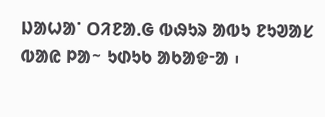ᱡᱟᱦᱟᱸ ᱛᱤᱱᱟᱹᱜ ᱵᱷᱩᱨ ᱟᱵᱩ ᱱᱩᱣᱟᱥ ᱵᱟᱭ ᱞᱟᱻ ᱩᱰᱩᱠ ᱟᱠᱟᱫᱼᱟ ᱾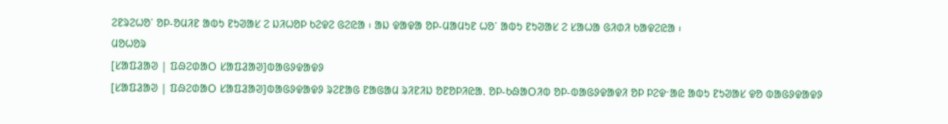ᱮᱱᱨᱮᱦᱚᱸ ᱚᱞ-ᱚᱢᱤᱱ ᱟᱵᱩ ᱱᱩᱣᱟᱥ ᱮ ᱡᱤᱦᱚᱞ ᱠᱮᱫᱮ ᱜᱮᱭᱟ ᱾ ᱟᱡ ᱫᱟᱫᱟ ᱚᱞ-ᱢᱟᱢᱩᱱ ᱦᱚᱸ ᱟᱵᱩ ᱱᱩᱣᱟᱥ ᱮ ᱥᱟᱦᱟ ᱜᱤᱰᱤ ᱠᱟᱫᱮᱭᱟ ᱾
ᱢᱚᱦᱚᱨ
[ᱥᱟᱯᱲᱟᱣ | ᱯᱷᱮᱰᱟᱛ ᱥᱟᱯᱲᱟᱣ]ᱵᱟᱜᱽᱫᱟᱫᱽ
[ᱥᱟᱯᱲᱟᱣ | ᱯᱷᱮᱰᱟᱛ ᱥᱟᱯᱲᱟᱣ]ᱵᱟᱜᱽᱫᱟᱫᱽ ᱨᱮᱱᱟᱜ ᱱᱟᱜᱟᱢ ᱨᱤᱱᱤᱡ ᱚᱱᱚᱞᱤᱭᱟᱹ ᱚᱞ-ᱠᱷᱟᱛᱤᱵ ᱚᱞ-ᱵᱟᱜᱽᱫᱟᱫᱤ ᱚᱞ ᱞᱮᱫᱼᱟᱭ ᱟᱵᱩ ᱱᱩᱣᱟᱥ ᱫᱚ ᱵᱟᱜᱽᱫᱟᱫᱽ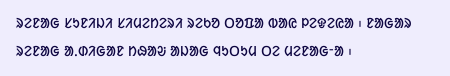ᱨᱮᱱᱟᱜ ᱥᱩᱱᱤᱡᱤ ᱥᱤᱢᱮᱴᱮᱨᱤ ᱨᱮᱠᱚ ᱛᱚᱯᱟ ᱵᱟᱭ ᱞᱮᱫᱮᱭᱟ ᱾ ᱱᱟᱜᱟᱨ ᱨᱮᱱᱟᱜ ᱟᱹᱰᱤᱜᱟᱱ ᱴᱷᱟᱶ ᱟᱡᱟᱜ ᱧᱩᱛᱩᱢ ᱛᱮ ᱢᱮᱱᱟᱜᱼᱟ ᱾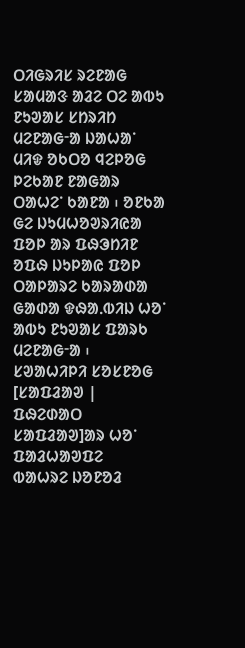ᱛᱤᱜᱨᱤᱥ ᱨᱮᱱᱟᱜ ᱥᱟᱢᱟᱝ ᱟᱲᱮ ᱛᱮ ᱟᱵᱩ ᱱᱩᱣᱟᱥ ᱥᱴᱨᱤᱴ ᱢᱮᱱᱟᱜᱼᱟ ᱡᱟᱦᱟᱸ ᱢᱤᱫ ᱚᱠᱛᱚ ᱧᱮᱞᱚᱜ ᱞᱮᱠᱟᱱ ᱱᱟᱜᱟᱨ ᱛᱟᱦᱮᱸ ᱠᱟᱱᱟ ᱾ ᱚᱱᱠᱟ ᱜᱮ ᱡᱩᱢᱦᱚᱣᱨᱤᱭᱟ ᱯᱚᱞ ᱟᱨ ᱯᱷᱳᱴᱤᱱ ᱚᱯᱷ ᱡᱩᱞᱟᱭ ᱯᱚᱞ ᱛᱟᱞᱟᱨᱮ ᱠᱟᱨᱟᱰᱟ ᱜᱟᱰᱟ ᱫᱷᱟᱹᱵᱤᱡ ᱦᱚᱸ ᱟᱵᱩ ᱱᱩᱣᱟᱥ ᱯᱟᱨᱠ ᱢᱮᱱᱟᱜᱼᱟ ᱾
ᱥᱣᱟᱦᱤᱞᱤ ᱥᱚᱥᱱᱚᱜ
[ᱥᱟᱯᱲᱟᱣ | ᱯᱷᱮᱰᱟᱛ ᱥᱟᱯᱲᱟᱣ]ᱟᱨ ᱦᱚᱸ ᱯᱟᱲᱦᱟᱣᱯᱮ
ᱵᱟᱦᱨᱮ ᱡᱚᱱᱚᱲ